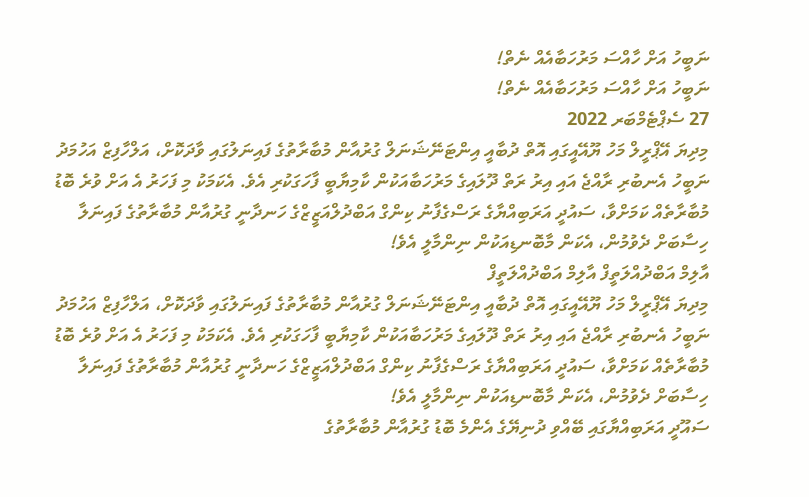ނަބީހު އަށް ހާއްސަ މަރުހަބާއެއް ނެތް!
ނަބީހު އަށް ހާއްސަ މަރުހަބާއެއް ނެތް!
27 ސެޕްޓެމްބަރ 2022
މިދިޔަ އޭޕްރީލް މަހު ޔޫއޭއީގައި އޮތް ދުބާއީ އިންޓަނޭޝަނަލް ގުރުއާން މުބާރާތުގެ ފައިނަލުގައި ވާދަކޮށް، އަލްހާފިޒް އަހުމަދު ނަބީހު އެނބުރި ރާއްޖެ އައި އިރު ރަތް ދޫލައިގެ މަރުހަބާއަކުން ކާމިޔާބީ ފާހަގަކުރި އެވެ. އެކަމަކު މި ފަހަރު އެ އަށް ވުރެ ބޮޑު މުބާރާތެއް ކަމަށްވާ، ސައުދީ އަރަބިއްޔާގެ ރަސްގެފާނު ކިންގް އަބްދުލްއަޒީޒްގެ ހަނދާނީ ގުރުއާން މުބާރާތުގެ ފައިނަލާ ހިސާބަށް ދެވުމުން، އެކަން މާބޮނޑިއަކުން ނިންމާލީ އެވެ!
އާލިމް އަބްދުއްލަތީފް އާލިމް އަބްދުއްލަތީފް
މިދިޔަ އޭޕްރީލް މަހު ޔޫއޭއީގައި އޮތް ދުބާއީ އިންޓަނޭޝަނަލް ގުރުއާން މުބާރާތުގެ ފައިނަލުގައި ވާދަކޮށް، އަލްހާފިޒް އަހުމަދު ނަބީހު އެނބުރި ރާއްޖެ އައި އިރު ރަތް ދޫލައިގެ މަރުހަބާއަކުން ކާމިޔާބީ ފާހަގަކުރި އެވެ. އެކަމަކު މި ފަހަރު އެ އަށް ވުރެ ބޮޑު މުބާރާތެއް ކަމަށްވާ، ސައުދީ އަރަބިއްޔާގެ ރަސްގެފާނު ކިންގް އަބްދުލްއަޒީޒްގެ ހަނދާނީ ގުރުއާން މުބާރާތުގެ ފައިނަލާ ހިސާބަށް ދެވުމުން، އެކަން މާބޮނޑިއަކުން ނިންމާލީ އެވެ!
ސައޫދީ އަރަބިއްޔާގައި ބޭއްވި ދުނިޔޭގެ އެންމެ ބޮޑު ގުރުއާން މުބާރާތުގެ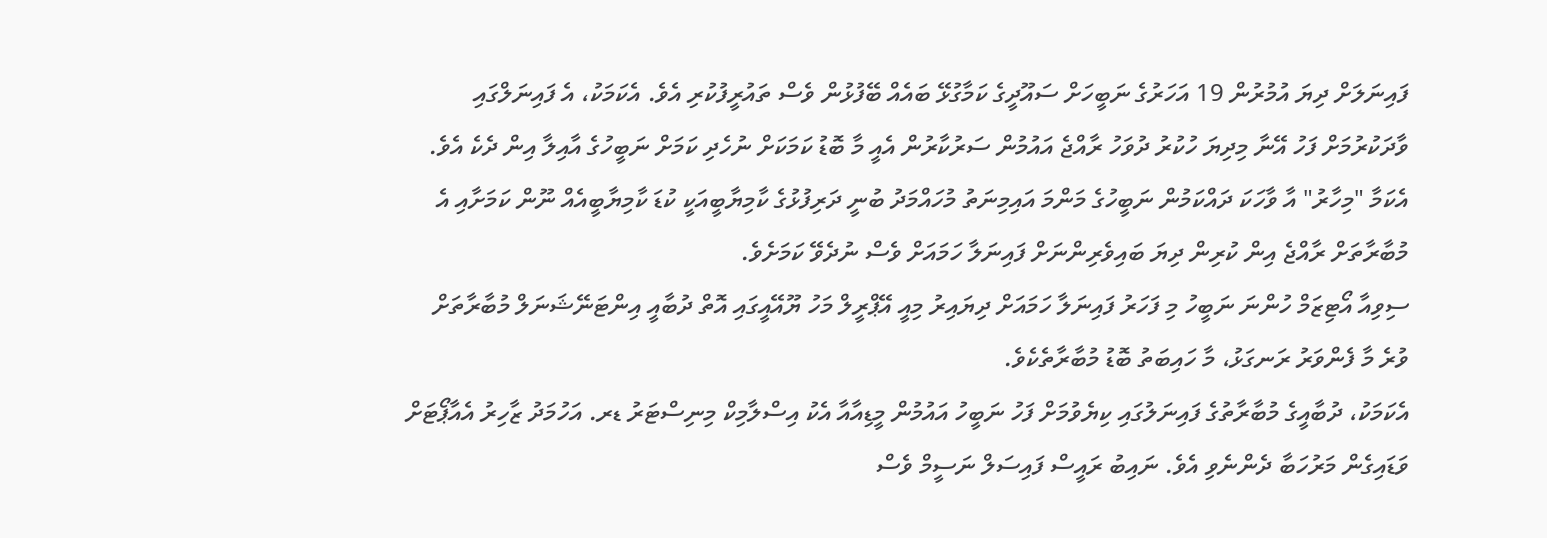ފައިނަލަށް ދިޔަ އުމުރުން 19 އަހަރުގެ ނަބީހަށް ސައޫދީގެ ކަމާގުޅޭ ބައެއް ބޭފުޅުން ވެސް ތައުރީފުކުރި އެވެ. އެކަމަކު، އެ ފައިނަލްގައި ވާދަކުރުމަށް ފަހު އޭނާ މިދިޔަ ހުކުރު ދުވަހު ރާއްޖެ އައުމުން ސަރުކާރުން އެއީ މާ ބޮޑު ކަމަކަށް ނުހެދި ކަމަށް ނަބީހުގެ އާއިލާ އިން ދެކެ އެވެ.
އެކަމާ "މިހާރު" އާ ވާހަކަ ދައްކަމުން ނަބީހުގެ މަންމަ އައިމިނަތު މުހައްމަދު ބުނީ ދަރިފުޅުގެ ކާމިޔާބީއަކީ ކުޑަ ކާމިޔާބީއެއް ނޫން ކަމަށާއި އެ މުބާރާތަށް ރާއްޖެ އިން ކުރިން ދިޔަ ބައިވެރިންނަށް ފައިނަލާ ހަމައަށް ވެސް ނުދެވޭ ކަމަށެވެ.
ސިވިއާ އޯޓިޒަމް ހުންނަ ނަބީހު މި ފަހަރު ފައިނަލާ ހަމައަށް ދިޔައިރު މިއީ އޭޕްރީލް މަހު ޔޫއޭއީގައި އޮތް ދުބާއީ އިންޓަނޭޝަނަލް މުބާރާތަށް ވުރެ މާ ފެންވަރު ރަނގަޅު، މާ ހައިބަތު ބޮޑު މުބާރާތެކެވެ.
އެކަމަކު، ދުބާއީގެ މުބާރާތުގެ ފައިނަލުގައި ކިޔެވުމަށް ފަހު ނަބީހު އައުމުން މީޑިއާއާ އެކު އިސްލާމިކް މިނިސްޓަރު ޑރ. އަހުމަދު ޒާހިރު އެއާޕޯޓަށް ވަޑައިގެން މަރުހަބާ ދެންނެވި އެވެ. ނައިބު ރައީސް ފައިސަލް ނަސީމް ވެސް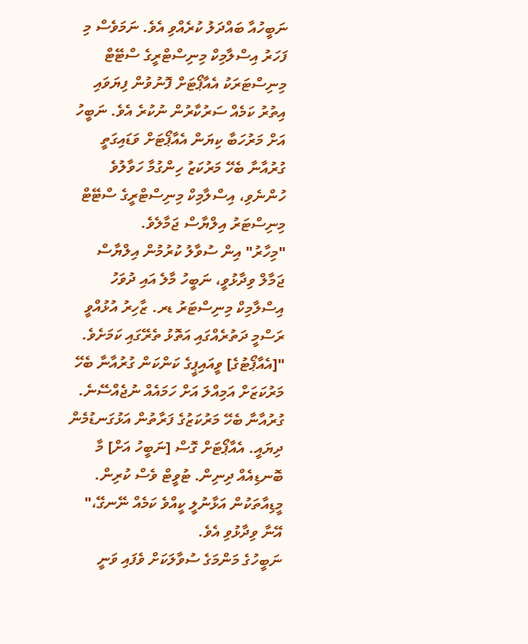ނަބީހުއާ ބައްދަލު ކުރެއްވި އެވެ. ނަމަވެސް މި ފަހަރު އިސްލާމިކް މިނިސްޓްރީގެ ސްޓޭޓް މިނިސްޓަރަކު އެއާޕޯޓަށް ފޮނުވުން ފިޔަވައި އިތުރު ކަމެއް ސަރުކާރުން ނުކުރެ އެވެ. ނަބީހު އަށް މަރުހަބާ ކިޔަން އެއާޕޯޓަށް ވަޑައިގަތީ ގުރުއާނާ ބެހޭ މަރުކަޒު ހިންގުމާ ހަވާލުވެ ހުންނެވި، އިސްލާމިކް މިނިސްޓްރީގެ ސްޓޭޓް މިނިސްޓަރު އިލްޔާސް ޖަމާލެވެ.
"މިހާރު" އިން ސުވާލު ކުރުމުން އިލްޔާސް ޖަމާލް ވިދާޅުވީ، ނަބީހު މާލެ އައި ދުވަހު އިސްލާމިކް މިނިސްޓަރު ޑރ. ޒާހިރު އުޅުއްވީ ރަސްމީ ދަތުރެއްގައި އަތޮޅު ތެރޭގައި ކަމަށެވެ.
"[އެއާޕޯޓުގެ] ވީއައިޕީގެ ކަންކަން ގުރުއާނާ ބެހޭ މަރުކަޒަށް އަމިއްލަ އަށް ހަމައެއް ނުޖެއްސޭނެ. ގުރުއާނާ ބެހޭ މަރުކަޒުގެ ފަރާތުން އަޅުގަނޑުމެން ދިޔައީ. އެއާޕޯޓަށް ގޮސް [ނަބީހު އަށް] މާ ބޮނޑިއެއް ދިނިން. ޓުވީޓް ވެސް ކުރިން. މީޑިއާތަކުން އަޅާނުލީ ކީއްވެ ކަމެއް ނޭނގޭ،" އޭނާ ވިދާޅުވި އެވެ.
ނަބީހުގެ މަންމަގެ ސުވާލަކަށް ވެފައި ވަނީ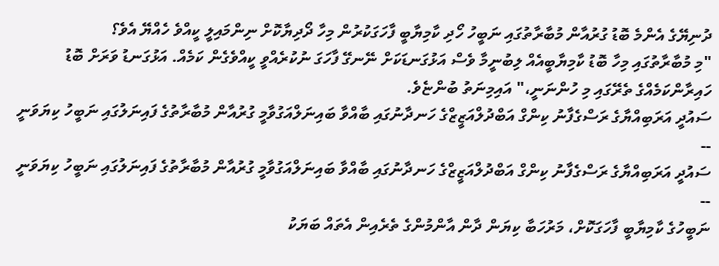ދުނިޔޭގެ އެންމެ ބޮޑު ގުރުއާން މުބާރާތުގައި ނަބީހު ހޯދި ކާމިޔާބީ ފާހަގަކުރުން މިހާ ދޯދިޔާކޮށް ނިންމައިލީ ކީއްވެ ހެއްޔޭ އެވެ؟
"މި މުބާރާތުގައި މިހާ ބޮޑު ކާމިޔާބީއެއް ލިބުނީމާ ވެސް އަޅުގަނޑަކަށް ނޭނގޭ ފާހަގަ ނުކުރެއްވީ ކީއްވެގެން ކަމެއް. އަޅުގަނޑު ވަރަށް ބޮޑު ހައިރާންކަމެއްގެ ތެރޭގައި މި ހުންނަނީ،" އައިމިނަތު ބުންޏެވެ.
ސައުދީ އަރަބިއްޔާގެ ރަސްގެފާނު ކިންގް އަބްދުލްއަޒީޒްގެ ހަނދާނުގައި ބާއްވާ ބައިނަލްއަގުވާމީ ގުރުއާން މުބާރާތުގެ ފައިނަލުގައި ނަބީހު ކިޔަވަނީ --
ސައުދީ އަރަބިއްޔާގެ ރަސްގެފާނު ކިންގް އަބްދުލްއަޒީޒްގެ ހަނދާނުގައި ބާއްވާ ބައިނަލްއަގުވާމީ ގުރުއާން މުބާރާތުގެ ފައިނަލުގައި ނަބީހު ކިޔަވަނީ --
ނަބީހުގެ ކާމިޔާބީ ފާހަގަކޮށް، މަރުހަބާ ކިޔަން ދާން އާންމުންގެ ތެރެއިން އެތައް ބަޔަކު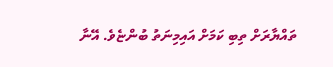ތައްޔާރަށް ތިބި ކަމަށް އައިމިނަތު ބުންޏެވެ. އޭނާ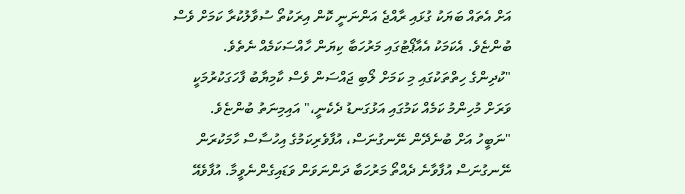އަށް އެތައް ބަޔަކު ގުޅައި ރާއްޖެ އަންނަނީ ކޮން އިރަކުތޯ ސުވާލުކުރާ ކަމަށް ވެސް ބުންޏެވެ. އެކަމަކު އެއާޕޯޓުގައި މަރުހަބާ ކިޔަން ހާއްސަކަމެއް ނެތެވެ.
"ކުދިންގެ ހިތްތަކުގައި މި ކަމަށް ލޯބި ޖައްސަން ވެސް ކާމިޔާބު ފާހަގަކުރުމަކީ ވަރަށް މުހިންމު ކަމެއް ކަމުގައި އަޅުގަނޑު ދެކެނީ،" އައިމިނަތު ބުންޏެވެ.
"ނަބީހު އަށް ބުނެދޭން ނޭނގުނަސް، އުފާވެރިކަމުގެ އިހުސާސް ހާމަކުރަން ނޭނގުނަސް އުފާވާނެ ދެއްތޯ މަރުހަބާ ދަންނަވަން ވަޑައިގެންނެވީމާ. އުފާވެއޭ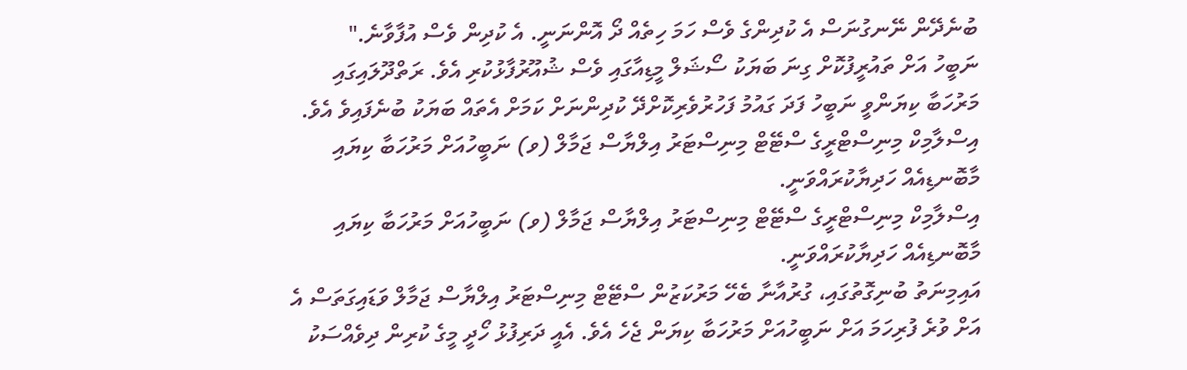ބުނެދޭން ނޭނގުނަސް އެ ކުދިންގެ ވެސް ހަމަ ހިތެއް ދޯ އޮންނަނީ. އެ ކުދިން ވެސް އުފާވާނެ."
ނަބީހު އަށް ތައުރީފުކޮށް ގިނަ ބަޔަކު ސޯޝަލް މީޑިއާގައި ވެސް ޝުއޫރުފާޅުކުރި އެވެ. ރަތްދޫލައިގައި މަރުހަބާ ކިޔަންވީ ނަބީހު ފަދަ ގައުމު ފަހުރުވެރިކޮށްދޭ ކުދިންނަށް ކަމަށް އެތައް ބަޔަކު ބުނެފައިވެ އެވެ.
އިސްލާމިކް މިނިސްޓްރީގެ ސްޓޭޓް މިނިސްޓަރު އިލްޔާސް ޖަމާލް (ވ) ނަބީހުއަށް މަރުހަބާ ކިޔައި މާބޮނޑިއެއް ހަދިޔާކުރައްވަނީ.
އިސްލާމިކް މިނިސްޓްރީގެ ސްޓޭޓް މިނިސްޓަރު އިލްޔާސް ޖަމާލް (ވ) ނަބީހުއަށް މަރުހަބާ ކިޔައި މާބޮނޑިއެއް ހަދިޔާކުރައްވަނީ.
އައިމިނަތު ބުނިގޮތުގައި، ގުރުއާނާ ބެހޭ މަރުކަޒުން ސްޓޭޓް މިނިސްޓަރު އިލްޔާސް ޖަމާލް ވަޑައިގަތަސް އެ އަށް ވުރެ ފުރިހަމަ އަށް ނަބީހުއަށް މަރުހަބާ ކިޔަން ޖެހެ އެވެ. އެއީ ދަރިފުޅު ހޯދީ މީގެ ކުރިން ދިވެއްސަކު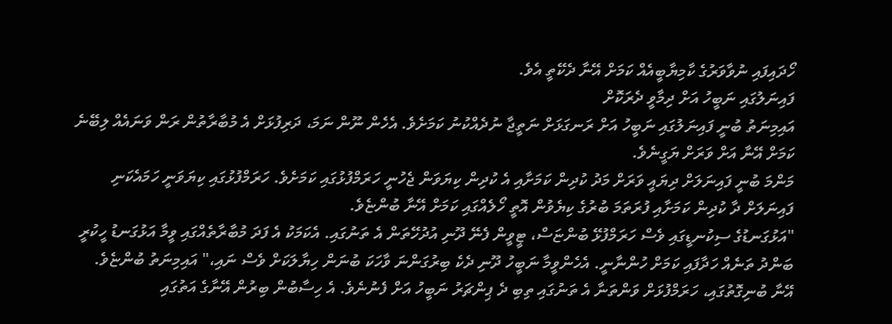ހޯދައިފައި ނުވާވަރުގެ ކާމިޔާބީއެއް ކަމަށް އޭނާ ދެކޭތީ އެވެ.
ފައިނަލުގައި ނަބީހު އަށް ދިމާވީ ދެރަކޮށް
އައިމިނަތު ބުނީ ފައިނަލުގައި ނަބީހު އަށް ރަނގަޅަށް ނަތީޖާ ނުދެއްކުނު ކަމަށެވެ. އެހެން ނޫން ނަމަ، ދަރިފުޅަށް އެ މުބާރާތުން ރަން ވަނައެއް ލިބޭނެ ކަމަށް އޭނާ އަށް ވަރަށް ޔަގީނެވެ.
މަންމަ ބުނީ ފައިނަލަށް ދިޔައީ ވަރަށް މަދު ކުދިން ކަމަށާއި އެ ކުދިން ކިޔަވަން ޖެހުނީ ހަރަމްފުޅުގައި ކަމަށެވެ. ހަރަމްފުޅުގައި ކިޔަވަނީ ހަމައެކަނި ފައިނަލަށް ދާ ކުދިން ކަމަށާއި ފުރަތަމަ ބުރުގެ ކިޔެވުން އޮތީ ހޯލެއްގައި ކަމަށް އޭނާ ބުންޏެވެ.
"އަޅުގަނޑުގެ ސިކުނޑީގައި ވެސް ހަރަމްފުޅޭ ބުންޏަސް، ޓީވީން ފެނޭ ދޫނި އުދުހޭތަން އެ ތަނުގައި. އެކަމަކު އެ ފަދަ މުބާރާތެއްގައި ވީމާ އަޅުގަނޑު ހީކުރީ ބަންދު ތަނެއް ހަދާފައި ކަމަށް ހުންނާނީ. އެހެންވީމާ ނަބީހު ދޫނި ދެކެ ބިރުގަންނަ ވާހަކަ ބުނަން ހިޔާލަކަށް ވެސް ނައި،" އައިމިނަތު ބުންޏެވެ.
އޭނާ ބުނިގޮތުގައި، ހަރަމްފުޅަށް ވަންތަނާ އެ ތަނުގައި ތިބި ދެ ޕިންޗަރު ނަބީހު އަށް ފެނުނެވެ. އެ ހިސާބުން ބިރުން އޭނާގެ އަތުގައި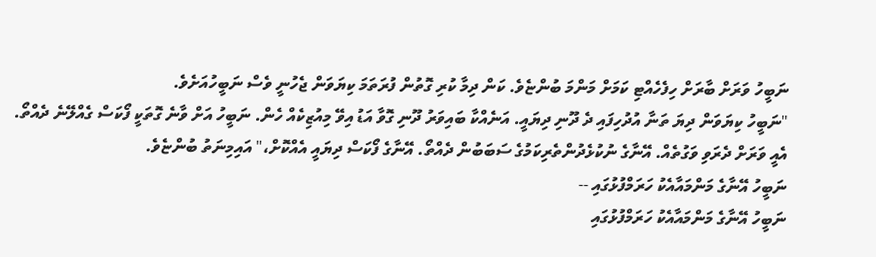ނަބީހު ވަރަށް ބާރަށް ހިފެހެއްޓި ކަމަށް މަންމަ ބުންޏެވެ. ކަން ދިމާ ކުރި ގޮތުން ފުރަތަމަ ކިޔަވަން ޖެހުނީ ވެސް ނަބީހުއަށެވެ.
"ނަބީހު ކިޔަވަން ދިޔަ ތަނާ އުދުހިފައި ދެ ދޫނި ދިޔައީ. އަނެއްކާ ބައިވަރު ދޫނި ގޮވާ އަޑު އިވޭ މިއުޒިކެއް ހެން. ނަބީހު އަށް ވާނެ ގޮތަކީ ފޯކަސް ގެއްލޭނެ ދެއްތޯ. އެއީ ވަރަށް ދެރަވި ވަގުތެއް. އޭނާގެ ނުކުޅެދުންތެރިކަމުގެ ސަބަބުން ދެއްތޯ. އޭނާގެ ފޯކަސް ދިޔައީ އެއްކޮށް،" އައިމިނަތު ބުންޏެވެ.
ނަބީހު އޭނާގެ މަންމައާއެކު ހަރަމްފުޅުގައި --
ނަބީހު އޭނާގެ މަންމައާއެކު ހަރަމްފުޅުގައި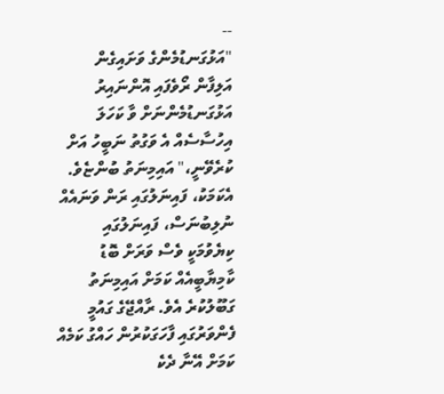--
"އަޅުގަނޑުމެންގެ ވަށައިގެން އަލިފާން ރޯވެފައި އޮންނައިރު އަޅުގަނޑުމެންނަށް ވާ ކަހަލަ އިހުސާސެއް އެ ވަގުތު ނަބީހު އަށް ކުރެވޭނީ،" އައިމިނަތު ބުންޏެވެ.
އެކަމަކު، ފައިނަލުގައި ރަން ވަނައެއް ނުލިބުނަސް، ފައިނަލުގައި ކިޔެވުމަކީ ވެސް ވަރަށް ބޮޑު ކާމިޔާބީއެއް ކަމަށް އައިމިނަތު ގަބޫލުކުރެ އެވެ. ރާއްޖޭގެ ގައުމީ ފެންވަރުގައި ފާހަގަކުރުން ހައްގު ކަމެއް ކަމަށް އޭނާ ދެކެ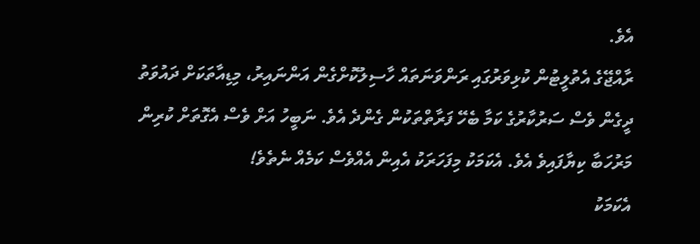އެވެ.
ރާއްޖޭގެ އެތުލީޓުން ކުޅިވަރުގައި ރަންވަނަތައް ހާސިލުކޮށްގެން އަންނައިރު، މިޑިއާތަކަށް ދައުވަތު ދީގެން ވެސް ސަރުކާރުގެ ކަމާ ބެހޭ ފަރާތްތަކުން ގެންދެ އެވެ. ނަބީހު އަށް ވެސް އެގޮތަށް ކުރިން މަރުހަބާ ކިޔާފައިވެ އެވެ. އެކަމަކު މިފަހަރަކު އެއިން އެއްވެސް ކަމެއް ނެތެވެ!
އެކަމަކު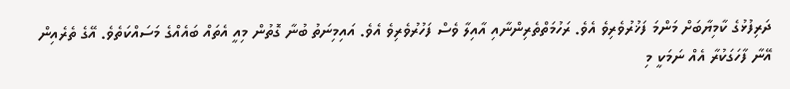ދަރިފުޅުގެ ކާމިޔާބަށް މަންމަ ފަޚުރުވެރިވެ އެވެ. ރަހުމަތްތެރިންނާއި އާއިލާ ވެސް ފަހުރުވެރިވެ އެވެ. އައިމިނަތު ބުނާ ގޮތުން މިއީ އެތައް ބައެއްގެ މަސައްކަތެވެ. އޭގެ ތެރެއިން އޭނާ ފާހަގަކުރާ އެއް ނަމަކީ މި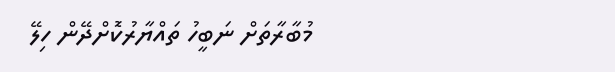މުބާރާތަށް ނަބީހު ތައްޔާރުކޮށްދޭން ހިލޭ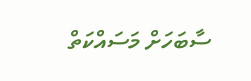ސާބަހަށް މަސައްކަތް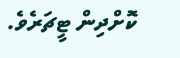ކޮށްދިން ޓީޗަރެވެ.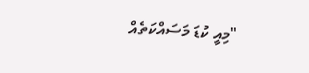"މިއީ ކުޑަ މަސައްކަތެއް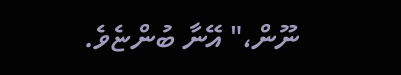ނޫން،" އޭނާ ބުންޏެވެ.